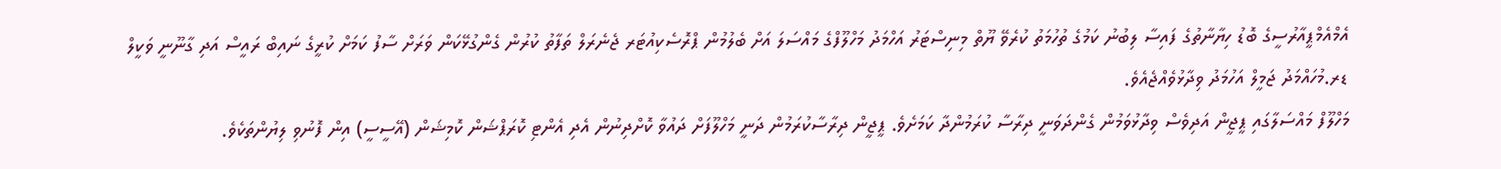އެމްއެމްޕީއާރުސީގެ ބޮޑު ހިޔާނާތުގެ ފައިސާ ލިބުނު ކަމުގެ ތުހުމަތު ކުރެވޭ ޔޫތް މިނިސްޓަރު އަހްމަދު މަހްލޫފްގެ މައްސަލަ އަށް ބެލުމުން ޕްރޮސެކިއުޓަރ ޖެނެރަލް ތަފާތު ކުރުން ގެންގުޅޭކަން ވަރަށް ސާފު ކަމަށް ކުރީގެ ނައިބް ރައީސް އަދި ގާނޫނީ ވަކީލް ޑރ.މުހައްމަދު ޖަމީލް އަހުމަދު ވިދާޅުވެއްޖެއެވެ.
މަހްލޫފް މައްސަލާގައި ޕީޖީން އަދިވެސް ވިދާޅުވަމުން ގެންދަވަނީ ދިރާސާ ކުރަމުންދާ ކަމަށެވެ. ޕީޖީން ދިރާސާކުރަމުން ދަނީ މަހްލޫފަށް ދައުވާ ކޮށްދިނުން އެދި އެންޓި ކޮރަޕްޝަން ކޮމިޝަން (އޭސީސީ) އިން ފޮނުވި ލިޔުންތަކެވެ.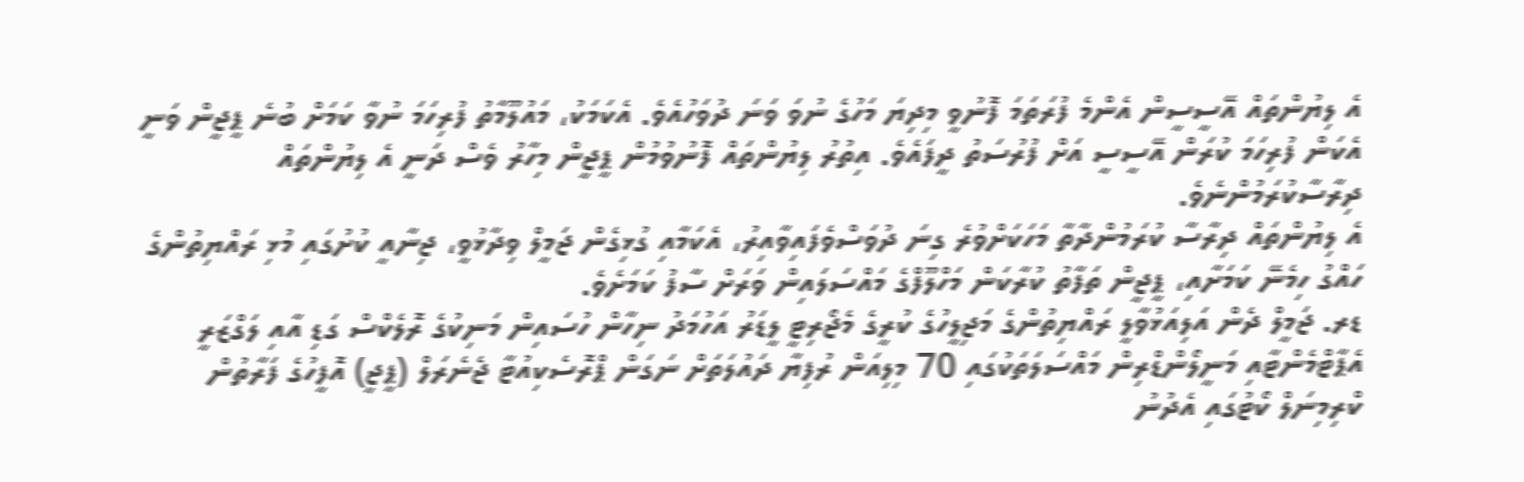އެ ލިޔުންތައް އޭސީސީން އެންމެ ފުރަތަމަ ފޮނުވީ މިދިޔަ މަހުގެ ނުވަ ވަނަ ދުވަހުއެވެ. އެކަމަކު، މައުލޫމާތު ފުރިހަމަ ނުވާ ކަމަށް ބުނެ ޕީޖީން ވަނީ އެކަން ފުރިހަމަ ކުރަން އޭސީސީ އަށް ފުރުސަތު ދީފައެވެ. އިތުރު ލިޔުންތައް ފޮނުވުމުން ޕީޖީން މިހާރު ވެސް ދަނީ އެ ލިޔުންތައް ދިރާސާކުރަމުންނެވެ.
އެ ލިޔުންތައް ދިރާސާ ކުރަމުންދާތާ މަހަކަށްވުރެ ގިނަ ދުވަސްވެފައިވާއިރު، އެކަމާއި ގުޅިގެން ޖަމީލް ވިދާޅުވީ، ޖިނާއީ ކުށުގައި މުޅި ރައްޔިތުންގެ ހައްގު ހިމެނޭ ކަމަށާއި، ޕީޖީން ތަފާތު ކުރާކަން މަހްލޫފްގެ މައްސަލައިން ވަރަށް ސާފު ކަމަށެވެ.
ޑރ. ޖަމީލް ދެން އަލިއަޅުވާލީ ރައްޔިތުންގެ މަޖިލީހުގެ ކުރީގެ މެޖޯރިޓީ ލީޑަރު އަހުމަދު ނިހާން ހުސައިން މަނިކުގެ ރޮލެކްސް ގަޑި އާއި ލަގްޒަރީ އެޕާޓްމެންޓާއި މަނީލޯންޑްރިން މައްސަލަތަކުގައި 70 މިލިއަން ރުފިޔާ ދައުލަތަށް ނަގަން ޕްރޮސެކިއުޓާ ޖެނެރަލް (ޕީޖީ) އޮފީހުގެ ފަރާތުން ކްރިމިނަލް ކޯޓުގައި އެދުނު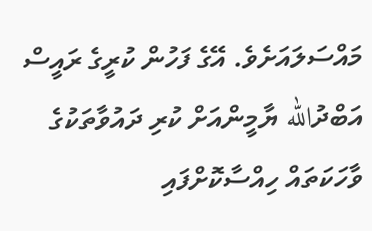މައްސަލައަށެވެ. އޭގެ ފަހުން ކުރީގެ ރައީސް އަބްދުالله ޔާމީންއަށް ކުރި ދައުވާތަކުގެ ވާހަކަތައް ހިއްސާކޮށްފައި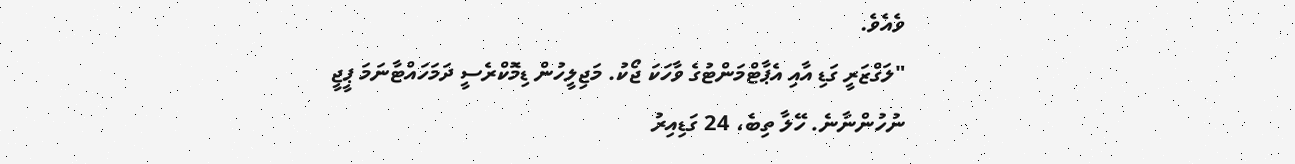ވެއެވެ.
"ލަގްޒަރީ ގަޑި އާއި އެޕާޓްމަންޓުގެ ވާހަކަ ޖޯކު. މަޖިލީހުން ޑިމޮކްރެސީ ދަމަހައްޓާނަމަ ޕީޖީ ނުހުންނާނެ. ހޭލާ ތިބެ، 24 ގަޑިއިރު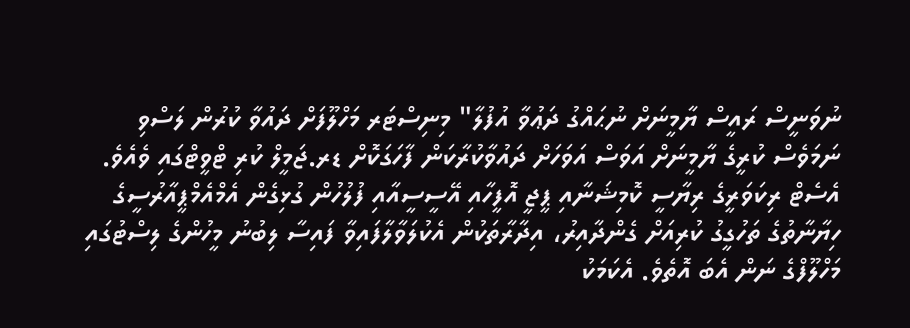ނުވަނީސް ރައީސް ޔާމީނަށް ނުޙައްގު ދަޢުވާ އުފުލާ" މިނިސްޓަރ މަހްލޫފަށް ދައުވާ ކުރުން ލަސްވި ނަމަވެސް ކުރީގެ ޔާމީނަށް އަވަސް އަވަހަށް ދައުވާކުރާކަން ފާހަގަކޮށް ޑރ.ޖަމީލް ކުރި ޓްވީޓްގައި ވެއެވެ.
އެސެޓް ރިކަވަރީގެ ރިޔާސީ ކޮމިޝަނާއި ޕީޖީ އޮފީހާއި އޭސީސީއާއި ފުލުހުން ގުޅިގެން އެމްއެމްޕީއާރުސީގެ ހިޔާނާތުގެ ތަހުގީގު ކުރިއަށް ގެންދާއިރު، އިދާރާތަކުން އެކުލަވާލާފައިވާ ފައިސާ ލިބުނު މީހުންގެ ލިސްޓުގައި މަހްލޫފްގެ ނަން އެބަ އޮތެވެ. އެކަމަކު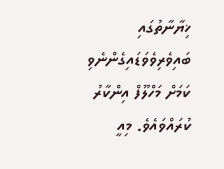ޚިޔާނާތުގައި ބައިވެރިވެވަޑައިގެންނެވި ކަމަށް މަހްލޫފް އިންކާރު ކުރައްވައެވެ. މިއީ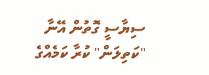ސިޔާސީ ގޮތުން އޭނާ "ކަތިލަން" ކުރާ ކަމެއްގެ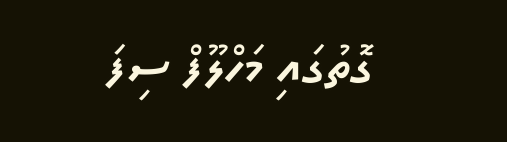ގޮތުގައި މަހްލޫފް ސިފަ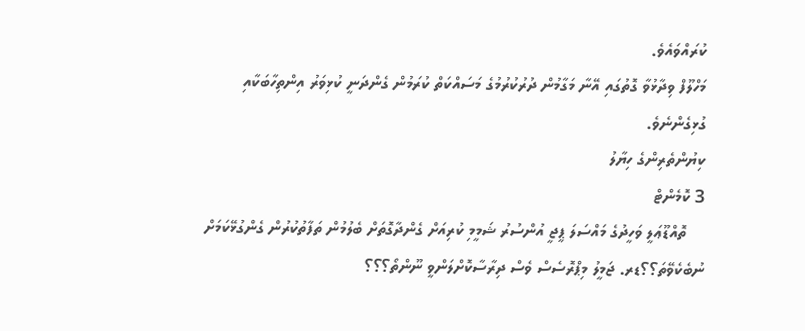ކުރައްވައެވެ.
މަހްލޫފް ވިދާޅުވާ ގޮތުގައި އޭނާ މަގާމުން ދުރުކުރުމުގެ މަސައްކަތް ކުރަމުން ގެންދަނީ ކުޅިވަރު އިންތިހާބަކާއި ގުޅިގެންނެވެ.
ކިޔުންތެރިންގެ ހިޔާލު
3 ކޮމެންޓް
    ތޮއްޑޫޢަލީ ވަހީދުގެ މައްސަލަ ޕީޖީ އުންސުރު ޝަމީމި ކުރިއަށް ގެންދާގޮތަށް ބެލުމުން ތަފާތުކުރުން ގެންގުޅޭކަމަށް ނުބެކެވޭތަ؟؟ޑރ. ޖަމީލު މިޕްރޮސެސް ވެސް ދިރާސާކޮށްލަންވީ ނޫންތޯ؟؟؟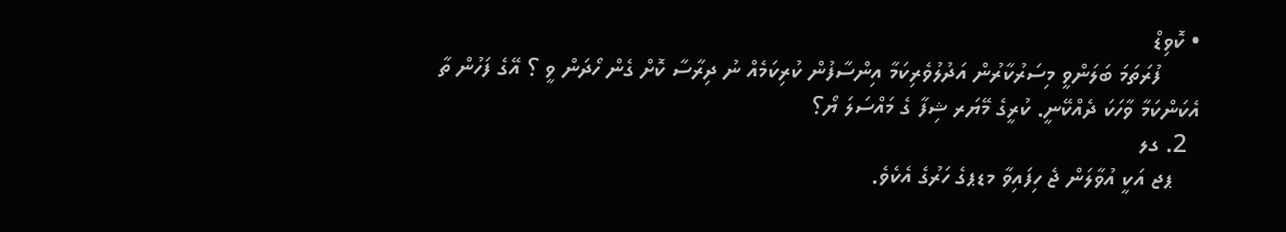• ކޮވިޑް
      ފުރަތަމަ ބަލަންވީ މިސަރުކާރުން އަދުލުވެރިކަމާ އިންސާފުން ކުރިކަމެއް ނު ދިރާސާ ކޮށް ގެން ހޯދަން ވީ ؟ އޭގެ ފަހުން ތާ އެކަންކަމާ ވާހަކަ ދެއްކޭނީ. ކުރީގެ މޭޔަރ ޝިފާ ގެ މައްސަލަ ޔޯ؟
  2. ގލ
    ޕޖ އަކީ އުވާލަން ޖެ ހިފައިވާ މޑޕގެ ހަރުގެ އެކެވެ.